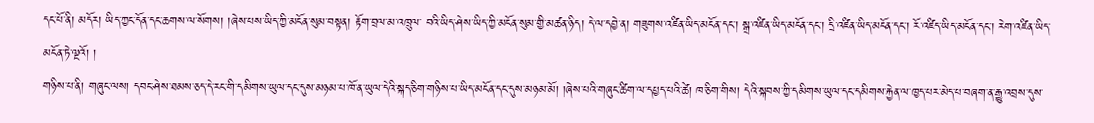དང་པོ་ནི། མདོར། ཡིད་ཀྱང་དོན་དང་ཆགས་ལ་སོགས། །ཞེས་པས་ཡིད་ཀྱི་མངོན་སུམ་བསྟན། རྟོག་བྲལ་མ་འཁྲུལ་ བའི་ཡིད་ཤེས་ཡིད་ཀྱི་མངོན་སུམ་གྱི་མཚན་ཉིད། དེ་ལ་དབྱེ་ན། གཟུགས་འཛིན་ཡིད་མངོན་དང་། སྒྲ་འཛིན་ཡིད་མངོན་དང་། དྲི་འཛིན་ཡིད་མངོན་དང་། རོ་འཛིད་ཡིད་མངོན་དང་། རེག་འཛིན་ཡིད་མངོན་ཏེ་ལྔའོ། །
གཉིས་པ་ནི། གཞུང་ལས། དབང་ཤེས་ཐམས་ཅད་དེ་རང་གི་དམིགས་ཡུལ་དང་དུས་མཉམ་པ་ཁོ་ན་ཡུལ་དེའི་སྐད་ཅིག་གཉིས་པ་ཡིད་མངོན་དང་དུས་མཉམ་མོ། །ཞེས་པའི་གཞུང་ཚིག་ལ་དཔྱད་པའི་ཚེ། ཁ་ཅིག་གིས། དེའི་སྐབས་ཀྱི་དམིགས་ཡུལ་དང་དམིགས་རྐྱེན་ལ་ཁྱད་པར་མེད་པ་བཞག་ན་རྒྱུ་འབྲས་དུས་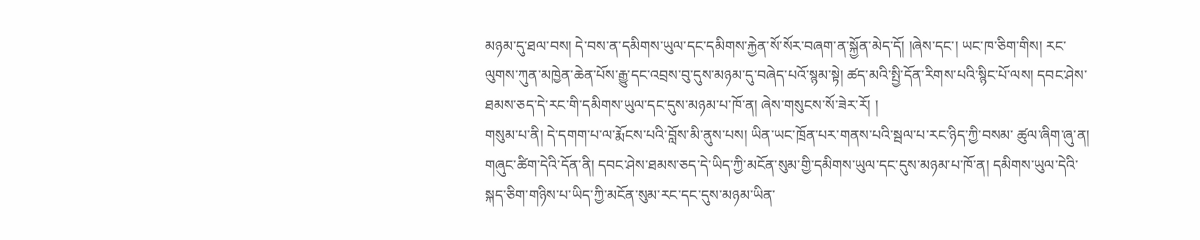མཉམ་དུ་ཐལ་བས། དེ་བས་ན་དམིགས་ཡུལ་དང་དམིགས་རྐྱེན་སོ་སོར་བཞག་ན་སྐྱོན་མེད་དོ། །ཞེས་དང་། ཡང་ཁ་ཅིག་གིས། རང་ལུགས་ཀུན་མཁྱེན་ཆེན་པོས་རྒྱུ་དང་འབྲས་བུ་དུས་མཉམ་དུ་བཞེད་པའོ་སྙམ་སྟེ། ཚད་མའི་སྤྱི་དོན་རིགས་པའི་སྙིང་པོ་ལས། དབང་ཤེས་ཐམས་ཅད་དེ་རང་གི་དམིགས་ཡུལ་དང་དུས་མཉམ་པ་ཁོ་ན། ཞེས་གསུངས་སོ་ཟེར་རོ། །
གསུམ་པ་ནི། དེ་དགག་པ་ལ་རྨོངས་པའི་བློས་མི་ནུས་པས། ཡིན་ཡང་ཁྲོན་པར་གནས་པའི་སྦལ་པ་རང་ཉིད་ཀྱི་བསམ་ ཚུལ་ཞིག་ཞུ་ན། གཞུང་ཚིག་དེའི་དོན་ནི། དབང་ཤེས་ཐམས་ཅད་དེ་ཡིད་ཀྱི་མངོན་སུམ་གྱི་དམིགས་ཡུལ་དང་དུས་མཉམ་པ་ཁོ་ན། དམིགས་ཡུལ་དེའི་སྐད་ཅིག་གཉིས་པ་ཡིད་ཀྱི་མངོན་སུམ་རང་དང་དུས་མཉམ་ཡིན་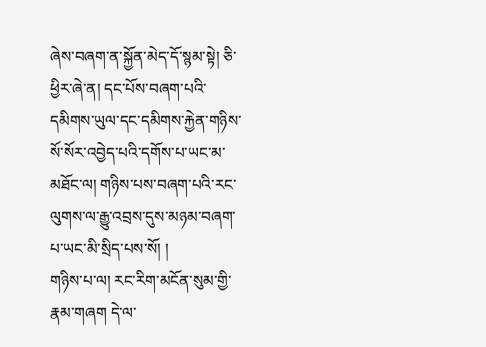ཞེས་བཞག་ན་སྐྱོན་མེད་དོ་སྙམ་སྟེ། ཅི་ཕྱིར་ཞེ་ན། དང་པོས་བཞག་པའི་དམིགས་ཡུལ་དང་དམིགས་རྐྱེན་གཉིས་སོ་སོར་འབྱེད་པའི་དགོས་པ་ཡང་མ་མཐོང་ལ། གཉིས་པས་བཞག་པའི་རང་ལུགས་ལ་རྒྱུ་འབྲས་དུས་མཉམ་བཞག་པ་ཡང་མི་སྲིད་པས་སོ། །
གཉིས་པ་ལ། རང་རིག་མངོན་སུམ་གྱི་རྣམ་གཞག དེ་ལ་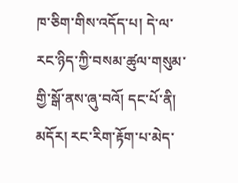ཁ་ཅིག་གིས་འདོད་པ། དེ་ལ་རང་ཉིད་ཀྱི་བསམ་ཚུལ་གསུམ་གྱི་སྒོ་ནས་ཞུ་བའོ། དང་པོ་ནི། མདོར། རང་རིག་རྟོག་པ་མེད་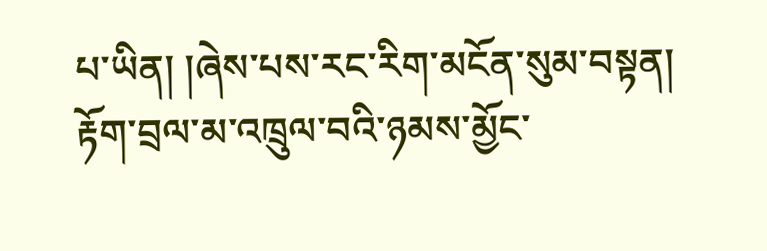པ་ཡིན། །ཞེས་པས་རང་རིག་མངོན་སུམ་བསྟན། རྟོག་བྲལ་མ་འཁྲུལ་བའི་ཉམས་མྱོང་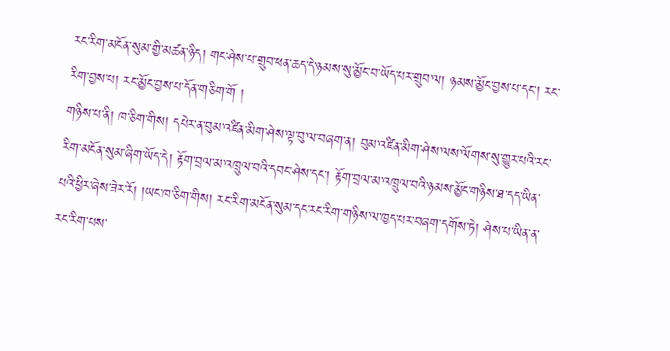རང་རིག་མངོན་སུམ་གྱི་མཚན་ཉིད། གང་ཤེས་པ་གྲུབ་ཕན་ཆད་དེ་ཉམས་སུ་མྱོང་བ་ཡོད་པར་གྲུབ་ལ། ཉམས་མྱོང་བྱས་པ་དང་། རང་རིག་བྱས་པ། རང་མྱོང་བྱས་པ་དོན་གཅིག་གོ །
གཉིས་པ་ནི། ཁ་ཅིག་གིས། དཔེར་ན་བུམ་འཛིན་མིག་ཤེས་ལྟ་བུ་ལ་བཞག་ན། བུམ་འཛིན་མིག་ཤེས་ལས་ལོགས་སུ་གྱུར་པའི་རང་རིག་མངོན་སུམ་ཞིག་ཡོད་དེ། རྟོག་བྲལ་མ་འཁྲུལ་བའི་དབང་ཤེས་དང་། རྟོག་བྲལ་མ་འཁྲུལ་བའི་ཉམས་མྱོང་གཉིས་ཐ་དད་ཡིན་པའི་ཕྱིར་ཞེས་ཟེར་རོ། །ཡང་ཁ་ཅིག་གིས། རང་རིག་མངོན་སུམ་དང་རང་རིག་གཉིས་ལ་ཁྱད་པར་བཞག་དགོས་ཏེ། ཤེས་པ་ཡིན་ན་རང་རིག་པས་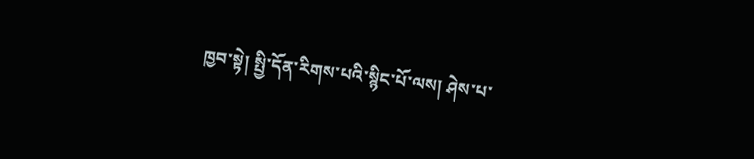ཁྱབ་སྟེ། སྤྱི་དོན་རིགས་པའི་སྙིང་པོ་ལས། ཤེས་པ་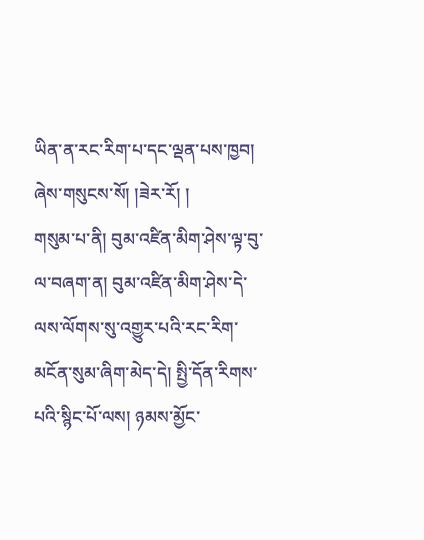ཡིན་ན་རང་རིག་པ་དང་ལྡན་པས་ཁྱབ། ཞེས་གསུངས་སོ། །ཟེར་རོ། །
གསུམ་པ་ནི། བུམ་འཛིན་མིག་ཤེས་ལྟ་བུ་ལ་བཞག་ན། བུམ་འཛིན་མིག་ཤེས་དེ་ལས་ལོགས་སུ་འགྱུར་པའི་རང་རིག་ མངོན་སུམ་ཞིག་མེད་དེ། སྤྱི་དོན་རིགས་པའི་སྙིང་པོ་ལས། ཉམས་མྱོང་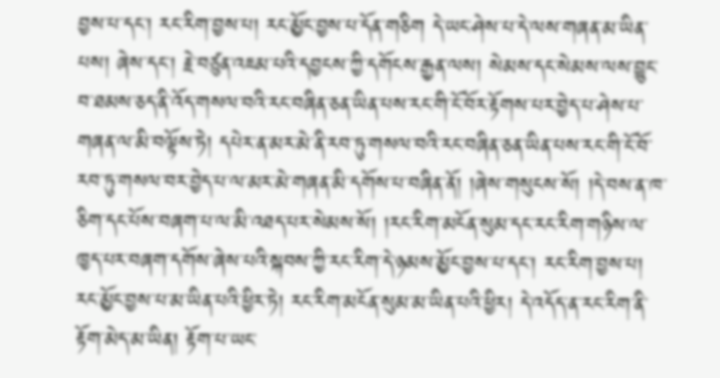བྱས་པ་དང་། རང་རིག་བྱས་པ། རང་མྱོང་བྱས་པ་དོན་གཅིག དེ་ཡང་ཤེས་པ་དེ་ལས་གཞན་མ་ཡིན་པས། ཞེས་དང་། རྗེ་བཙུན་འཇམ་པའི་དབྱངས་ཀྱི་དགོངས་རྒྱན་ལས། སེམས་དང་སེམས་ལས་བྱུང་བ་ཐམས་ཅད་ནི་འོད་གསལ་བའི་རང་བཞིན་ཅན་ཡིན་པས་རང་གི་ངོ་བོར་རྟོགས་པར་བྱེད་པ་ཤེས་པ་གཞན་ལ་མི་བལྟོས་ཏེ། དཔེར་ན་མར་མེ་ནི་རབ་ཏུ་གསལ་བའི་རང་བཞིན་ཅན་ཡིན་པས་རང་གི་ངོ་བོ་རབ་ཏུ་གསལ་བར་བྱེད་པ་ལ་མར་མེ་གཞན་མི་དགོས་པ་བཞིན་ནོ། །ཞེས་གསུངས་སོ། །དེ་བས་ན་ཁ་ཅིག་དང་པོས་བཞག་པ་ལ་མི་འཐད་པར་སེམས་སོ། །རང་རིག་མངོན་སུམ་དང་རང་རིག་གཉིས་ལ་ཁྱད་པར་བཞག་དགོས་ཞེས་པའི་སྐབས་ཀྱི་རང་རིག་དེ་ཉམས་མྱོང་བྱས་པ་དང་། རང་རིག་བྱས་པ། རང་མྱོང་བྱས་པ་མ་ཡིན་པའི་ཕྱིར་ཏེ། རང་རིག་མངོན་སུམ་མ་ཡིན་པའི་ཕྱིར། དེ་འདོད་ན་རང་རིག་ནི་རྟོག་མེད་མ་ཡིན། རྟོག་པ་ཡང་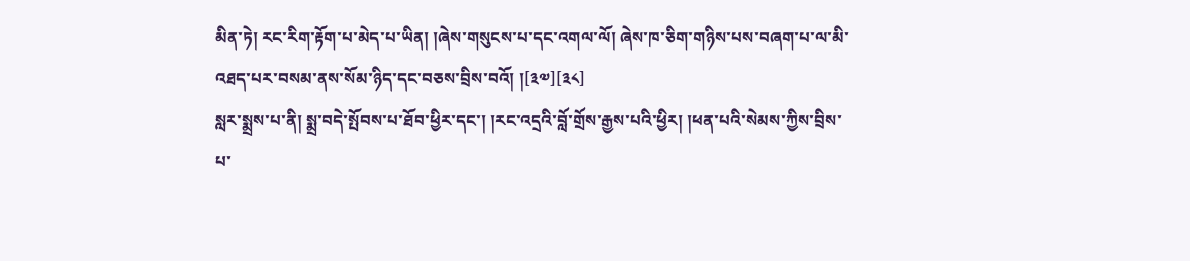མིན་ཏེ། རང་རིག་རྟོག་པ་མེད་པ་ཡིན། །ཞེས་གསུངས་པ་དང་འགལ་ལོ། ཞེས་ཁ་ཅིག་གཉིས་པས་བཞག་པ་ལ་མི་འཐད་པར་བསམ་ནས་སོམ་ཉིད་དང་བཅས་བྲིས་བའོ། །[༣༧][༣༨]
སླར་སྨྲས་པ་ནི། སྨྲ་བདེ་སྤོབས་པ་ཐོབ་ཕྱིར་དང་། །རང་འདྲའི་བློ་གྲོས་རྒྱས་པའི་ཕྱིར། །ཕན་པའི་སེམས་ཀྱིས་བྲིས་པ་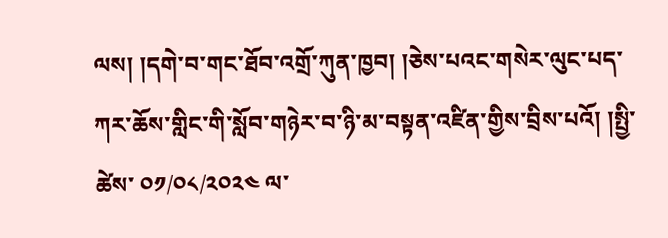ལས། །དགེ་བ་གང་ཐོབ་འགྲོ་ཀུན་ཁྱབ། །ཅེས་པའང་གསེར་ལུང་པད་ཀར་ཆོས་གླིང་གི་སློབ་གཉེར་བ་ཉི་མ་བསྟན་འཛིན་གྱིས་བྲིས་པའོ། །སྤྱི་ཚེས་ ༠༡/༠༨/༢༠༢༤ ལ་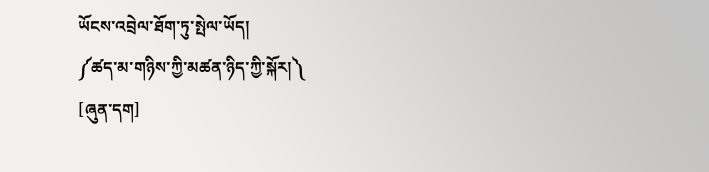ཡོངས་འབྲེལ་ཐོག་ཏུ་སྤེལ་ཡོད།
༼ཚད་མ་གཉིས་ཀྱི་མཚན་ཉིད་ཀྱི་སྐོར།༽
[ཞུན་དག]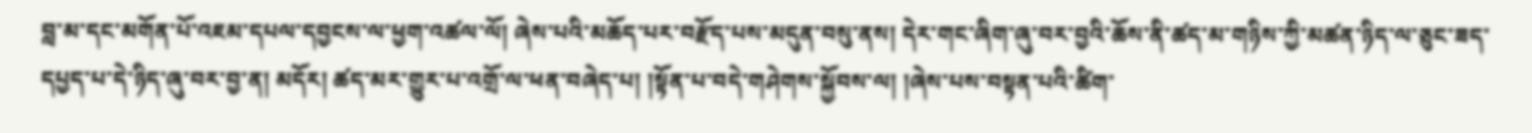བླ་མ་དང་མགོན་པོ་འཇམ་དཔལ་དབྱངས་ལ་ཕྱག་འཚལ་ལོ། ཞེས་པའི་མཆོད་པར་བརྫོད་པས་མདུན་བསུ་ནས། དེར་གང་ཞིག་ཞུ་བར་བྱའི་ཆོས་ནི་ཚད་མ་གཉིས་ཀྱི་མཚན་ཉིད་ལ་ཅུང་ཟད་དཔྱད་པ་དེ་ཉིད་ཞུ་བར་བྱ་ན། མདོར། ཚད་མར་གྱུར་པ་འགྲོ་ལ་ཕན་བཞེད་པ། །སྟོན་པ་བདེ་གཤེགས་སྐྱོབས་ལ། །ཞེས་པས་བསྟན་པའི་ཚིག་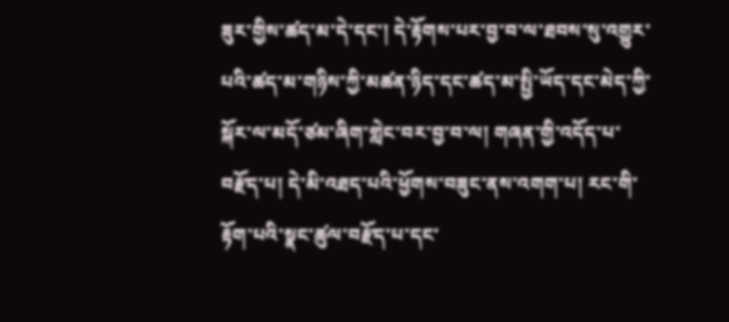ཟུར་གྱིས་ཚད་མ་དེ་དང་། དེ་རྟོགས་པར་བྱ་བ་ལ་ཐབས་སུ་འགྱུར་པའི་ཚད་མ་གཉིས་ཀྱི་མཚན་ཉིད་དང་ཚད་མ་སྤྱི་ཡོད་དང་མེད་ཀྱི་སྐོར་ལ་མདོ་ཙམ་ཞིག་གླེང་བར་བྱ་བ་ལ། གཞན་གྱི་འདོད་པ་བརྫོད་པ། དེ་མི་འཐད་པའི་ཕྱོགས་བཟུང་ནས་འགག་པ། རང་གི་རྟོག་པའི་སྣང་ཚུལ་བརྫོད་པ་དང་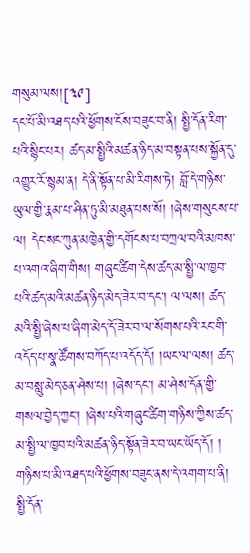གསུམ་ལས།[༣༩]
དང་པོ་མི་འཐད་པའི་ཕྱོགས་ངོས་བཟུང་བ་ནི། སྤྱི་དོན་རིག་པའི་སྙིང་པར། ཚད་མ་སྤྱིའི་མཚན་ཉིད་མ་བསྟན་པས་སྐྱོན་དུ་འགྱུར་རོ་སྙམ་ན། དེ་ནི་སྟོན་པ་མི་རིགས་ཏེ། བློ་དེ་གཉིས་ཡུལ་གྱི་རྣམ་པ་ཤིན་ཏུ་མི་མཐུན་པས་སོ། །ཞེས་གསུངས་པ་ལ། དེང་སང་ཀུན་མཁྱེན་གྱི་དགོངས་པ་བཀྲལ་བའི་མཁས་པ་འགའ་ཞིག་གིས། གཞུང་ཚིག་དེས་ཚད་མ་སྤྱི་ལ་ཁྱབ་པའི་ཚད་མའི་མཚན་ཉིད་མེད་ཟེར་བ་དང་། ལ་ལས། ཚད་མའི་སྤྱི་ཞེས་པ་ཞིག་མེད་དོ་ཟེར་བ་ལ་སོགས་པའི་རང་གི་འདོད་པ་སྣ་ཚོགས་བཀོད་པ་འདོད་དོ། །ཡང་ལ་ལས། ཚད་མ་བསླུ་མེད་ཅན་ཤེས་པ། །ཞེས་དང་། མ་ཤེས་དོན་གྱི་གསལ་བྱེད་ཀྱང་། །ཞེས་པའི་གཞུང་ཚིག་གཉིས་ཀྱིས་ཚད་མ་སྤྱི་ལ་ཁྱབ་པའི་མཚན་ཉིད་སྟོན་ཟེར་བ་ཡང་ཡོད་དོ། །
གཉིས་པ་མི་འཐད་པའི་ཕྱོགས་བཟུང་ནས་དེ་འགག་པ་ནི། སྤྱི་དོན་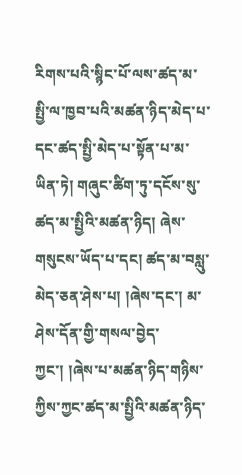རིགས་པའི་སྙིང་པོ་ལས་ཚད་མ་སྤྱི་ལ་ཁྱབ་པའི་མཚན་ཉིད་མེད་པ་དང་ཚད་སྤྱི་མེད་པ་སྟོན་པ་མ་ཡིན་ཏེ། གཞུང་ཚིག་ཏུ་དངོས་སུ་ཚད་མ་སྤྱིའི་མཚན་ཉིད། ཞེས་གསུངས་ཡོད་པ་དང། ཚད་མ་བསླུ་མེད་ཅན་ཤེས་པ། །ཞེས་དང་། མ་ཤེས་དོན་གྱི་གསལ་བྱེད་ཀྱང་། །ཞེས་པ་མཚན་ཉིད་གཉིས་ཀྱིས་ཀྱང་ཚད་མ་སྤྱིའི་མཚན་ཉིད་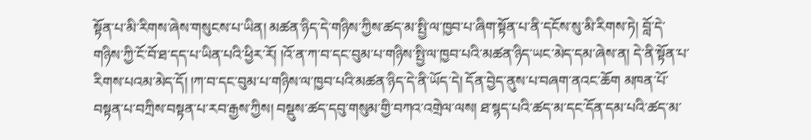སྟོན་པ་མི་རིགས་ཞེས་གསུངས་པ་ཡིན། མཚན་ཉིད་དེ་གཉིས་ཀྱིས་ཚད་མ་སྤྱི་ལ་ཁྱབ་པ་ཞིག་སྟོན་པ་ནི་དངོས་སུ་མི་རིགས་ཏེ། བློ་དེ་གཉིས་ཀྱི་ངོ་བོ་ཐ་དད་པ་ཡིན་པའི་ཕྱིར་རོ། །འོ་ན་ཀ་བ་དང་བུམ་པ་གཉིས་སྤྱི་ལ་ཁྱབ་པའི་མཚན་ཉིད་ཡང་མེད་དམ་ཞེས་ན། དེ་ནི་སྟོན་པ་རིགས་པའམ་མེད་དོ། །ཀ་བ་དང་བུམ་པ་གཉིས་ལ་ཁྱབ་པའི་མཚན་ཉིད་དེ་ནི་ཡོད་དེ། དོན་བྱེད་ནུས་པ་བཞག་ནའང་ཆོག མཁན་པོ་བསྟན་པ་བཀྲིས་བསྟན་པ་རབ་རྒྱས་ཀྱིས། བསྡུས་ཚད་དབུ་གསུམ་གྱི་བཀའ་འགྲེལ་ལས། ཐ་སྙད་པའི་ཚད་མ་དང་དོན་དམ་པའི་ཚད་མ་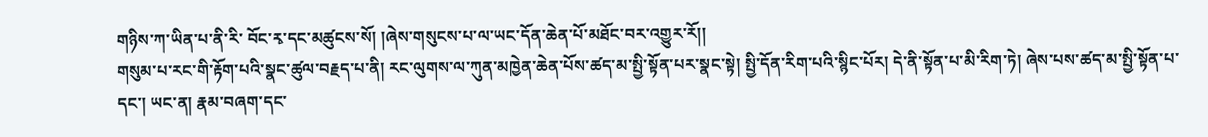གཉིས་ཀ་ཡིན་པ་ནི་རི་ བོང་རྭ་དང་མཚུངས་སོ། །ཞེས་གསུངས་པ་ལ་ཡང་དོན་ཆེན་པོ་མཐོང་བར་འགྱུར་རོ།།
གསུམ་པ་རང་གི་རྟོག་པའི་སྣང་ཚུལ་བརྗད་པ་ནི། རང་ལུགས་ལ་ཀུན་མཁྱེན་ཆེན་པོས་ཚད་མ་སྤྱི་སྟོན་པར་སྣང་སྟེ། སྤྱི་དོན་རིག་པའི་སྙིང་པོར། དེ་ནི་སྟོན་པ་མི་རིག་ཏེ། ཞེས་པས་ཚད་མ་སྤྱི་སྟོན་པ་དང་། ཡང་ན། རྣམ་བཞག་དང་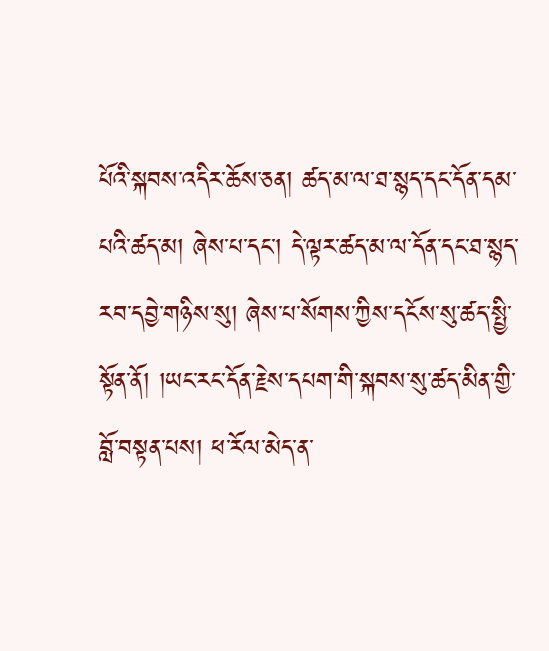པོའི་སྐབས་འདིར་ཆོས་ཅན། ཚད་མ་ལ་ཐ་སྙད་དང་དོན་དམ་པའི་ཚད་མ། ཞེས་པ་དང་། དེ་ལྟར་ཚད་མ་ལ་དོན་དང་ཐ་སྙད་རབ་དབྱེ་གཉིས་སུ། ཞེས་པ་སོགས་ཀྱིས་དངོས་སུ་ཚད་སྤྱི་སྟོན་ནོ། །ཡང་རང་དོན་རྗེས་དཔག་གི་སྐབས་སུ་ཚད་མིན་གྱི་བློ་བསྟན་པས། ཕ་རོལ་མེད་ན་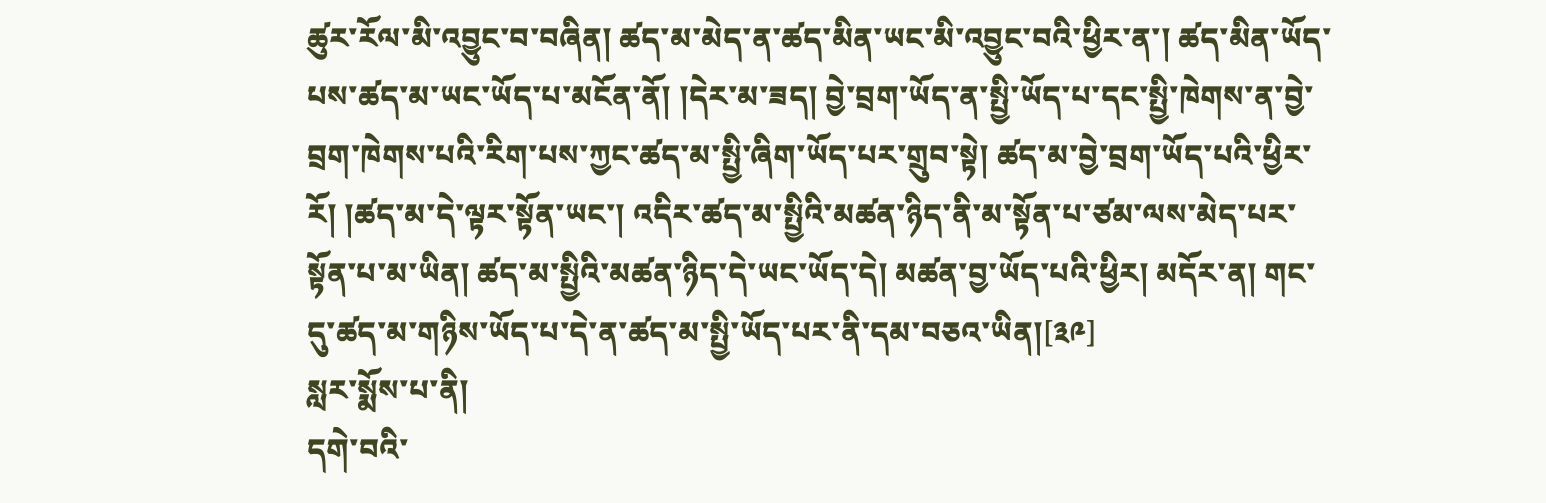ཚུར་རོལ་མི་འབྱུང་བ་བཞིན། ཚད་མ་མེད་ན་ཚད་མིན་ཡང་མི་འབྱུང་བའི་ཕྱིར་ན་། ཚད་མིན་ཡོད་པས་ཚད་མ་ཡང་ཡོད་པ་མངོན་ནོ། །དེར་མ་ཟད། བྱེ་བྲག་ཡོད་ན་སྤྱི་ཡོད་པ་དང་སྤྱི་ཁེགས་ན་བྱེ་བྲག་ཁེགས་པའི་རིག་པས་ཀྱང་ཚད་མ་སྤྱི་ཞིག་ཡོད་པར་གྲུབ་སྟེ། ཚད་མ་བྱེ་བྲག་ཡོད་པའི་ཕྱིར་རོ། །ཚད་མ་དེ་ལྟར་སྟོན་ཡང་། འདིར་ཚད་མ་སྤྱིའི་མཚན་ཉིད་ནི་མ་སྟོན་པ་ཙམ་ལས་མེད་པར་སྟོན་པ་མ་ཡིན། ཚད་མ་སྤྱིའི་མཚན་ཉིད་དེ་ཡང་ཡོད་དེ། མཚན་བྱ་ཡོད་པའི་ཕྱིར། མདོར་ན། གང་དུ་ཚད་མ་གཉིས་ཡོད་པ་དེ་ན་ཚད་མ་སྤྱི་ཡོད་པར་ནི་དམ་བཅའ་ཡིན།[༣༩]
སླར་སྨོས་པ་ནི།
དགེ་བའི་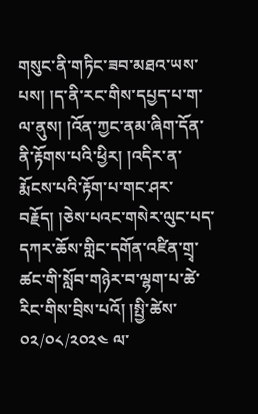གསུང་ནི་གཏིང་ཟབ་མཐའ་ཡས་པས། །ད་ནི་རང་གིས་དཔྱད་པ་ག་ལ་ནུས། །འོན་ཀྱང་ནམ་ཞིག་དོན་ནི་རྟོགས་པའི་ཕྱིར། །འདིར་ན་རྨོངས་པའི་རྟོག་པ་གང་ཤར་བརྗོད། །ཅེས་པའང་གསེར་ལུང་པད་དཀར་ཆོས་གླིང་དགོན་འཛིན་གྲྭ་ཚང་གི་སློབ་གཉེར་བ་ལྷག་པ་ཚེ་རིང་གིས་བྲིས་པའོ། །སྤྱི་ཚེས་ ༠༢/༠༨/༢༠༢༤ ལ་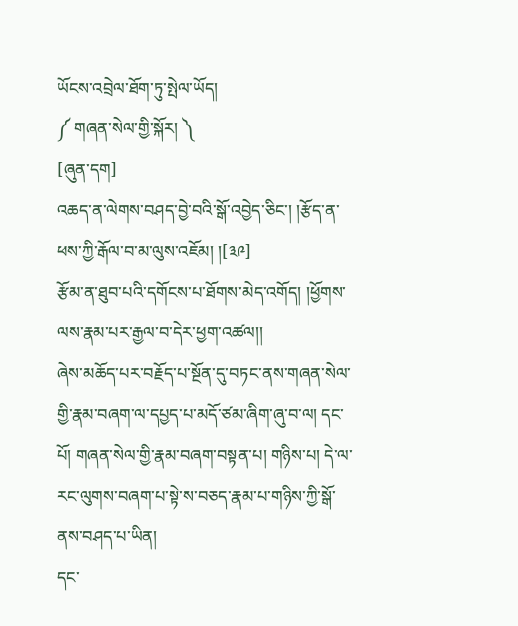ཡོངས་འབྲེལ་ཐོག་ཏུ་སྤེལ་ཡོད།
༼ གཞན་སེལ་གྱི་སྐོར། ༽
[ཞུན་དག]
འཆད་ན་ལེགས་བཤད་བྱེ་བའི་སྒོ་འབྱེད་ཅིང་། །རྩོད་ན་ཕས་ཀྱི་རྒོལ་བ་མ་ལུས་འཇོམ། །[༣༩]
རྩོམ་ན་ཐུབ་པའི་དགོངས་པ་ཐོགས་མེད་འགོད། །ཕྱོགས་ལས་རྣམ་པར་རྒྱལ་བ་དེར་ཕྱག་འཚལ།།
ཞེས་མཆོད་པར་བརྗོད་པ་སྔོན་དུ་བཏང་ནས་གཞན་སེལ་གྱི་རྣམ་བཞག་ལ་དཔྱད་པ་མདོ་ཙམ་ཞིག་ཞུ་བ་ལ། དང་པོ། གཞན་སེལ་གྱི་རྣམ་བཞག་བསྟན་པ། གཉིས་པ། དེ་ལ་རང་ལུགས་བཞག་པ་སྟེ་ས་བཅད་རྣམ་པ་གཉིས་ཀྱི་སྒོ་ནས་བཤད་པ་ཡིན།
དང་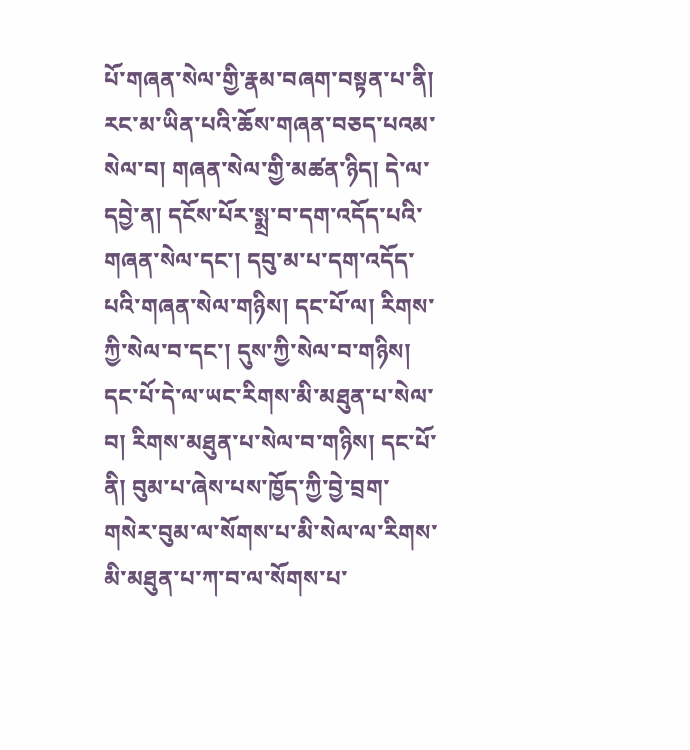པོ་གཞན་སེལ་གྱི་རྣམ་བཞག་བསྟན་པ་ནི། རང་མ་ཡིན་པའི་ཆོས་གཞན་བཅད་པའམ་སེལ་བ། གཞན་སེལ་གྱི་མཚན་ཉིད། དེ་ལ་དབྱེ་ན། དངོས་པོར་སྨྲ་བ་དག་འདོད་པའི་གཞན་སེལ་དང་། དབུ་མ་པ་དག་འདོད་པའི་གཞན་སེལ་གཉིས། དང་པོ་ལ། རིགས་ཀྱི་སེལ་བ་དང་། དུས་ཀྱི་སེལ་བ་གཉིས། དང་པོ་དེ་ལ་ཡང་རིགས་མི་མཐུན་པ་སེལ་བ། རིགས་མཐུན་པ་སེལ་བ་གཉིས། དང་པོ་ནི། བུམ་པ་ཞེས་པས་ཁྱོད་ཀྱི་བྱེ་བྲག་གསེར་བུམ་ལ་སོགས་པ་མི་སེལ་ལ་རིགས་མི་མཐུན་པ་ཀ་བ་ལ་སོགས་པ་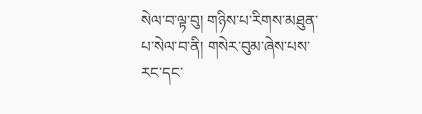སེལ་བ་ལྟ་བུ། གཉིས་པ་རིགས་མཐུན་པ་སེལ་བ་ནི། གསེར་བུམ་ཞེས་པས་རང་དང་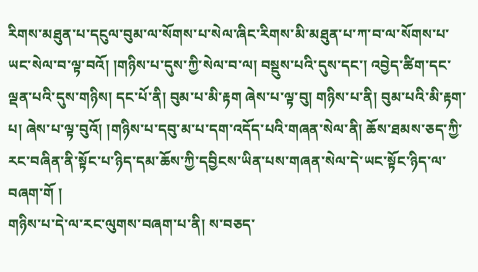རིགས་མཐུན་པ་དངུལ་བུམ་ལ་སོགས་པ་སེལ་ཞིང་རིགས་མི་མཐུན་པ་ཀ་བ་ལ་སོགས་པ་ཡང་སེལ་བ་ལྟ་བའོ། །གཉིས་པ་དུས་ཀྱི་སེལ་བ་ལ། བསྡུས་པའི་དུས་དང་། འབྱེད་ཚིག་དང་ལྡན་པའི་དུས་གཉིས། དང་པོ་ནི། བུམ་པ་མི་རྟག ཞེས་པ་ལྟ་བུ། གཉིས་པ་ནི། བུམ་པའི་མི་རྟག་པ། ཞེས་པ་ལྟ་བུའོ། །གཉིས་པ་དབུ་མ་པ་དག་འདོད་པའི་གཞན་སེལ་ནི། ཆོས་ཐམས་ཅད་ཀྱི་རང་བཞིན་ནི་སྟོང་པ་ཉིད་དམ་ཆོས་ཀྱི་དབྱིངས་ཡིན་པས་གཞན་སེལ་དེ་ཡང་སྟོང་ཉིད་ལ་བཞག་གོ །
གཉིས་པ་དེ་ལ་རང་ལུགས་བཞག་པ་ནི། ས་བཅད་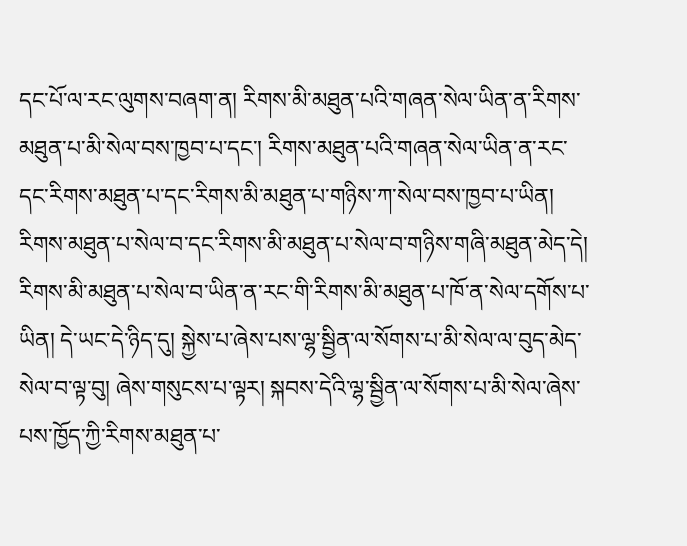དང་པོ་ལ་རང་ལུགས་བཞག་ན། རིགས་མི་མཐུན་པའི་གཞན་སེལ་ཡིན་ན་རིགས་མཐུན་པ་མི་སེལ་བས་ཁྱབ་པ་དང་། རིགས་མཐུན་པའི་གཞན་སེལ་ཡིན་ན་རང་དང་རིགས་མཐུན་པ་དང་རིགས་མི་མཐུན་པ་གཉིས་ཀ་སེལ་བས་ཁྱབ་པ་ཡིན། རིགས་མཐུན་པ་སེལ་བ་དང་རིགས་མི་མཐུན་པ་སེལ་བ་གཉིས་གཞི་མཐུན་མེད་དེ། རིགས་མི་མཐུན་པ་སེལ་བ་ཡིན་ན་རང་གི་རིགས་མི་མཐུན་པ་ཁོ་ན་སེལ་དགོས་པ་ཡིན། དེ་ཡང་དེ་ཉིད་དུ། སྐྱེས་པ་ཞེས་པས་ལྷ་སྦྱིན་ལ་སོགས་པ་མི་སེལ་ལ་བུད་མེད་སེལ་བ་ལྟ་བུ། ཞེས་གསུངས་པ་ལྟར། སྐབས་དེའི་ལྷ་སྦྱིན་ལ་སོགས་པ་མི་སེལ་ཞེས་པས་ཁྱོད་ཀྱི་རིགས་མཐུན་པ་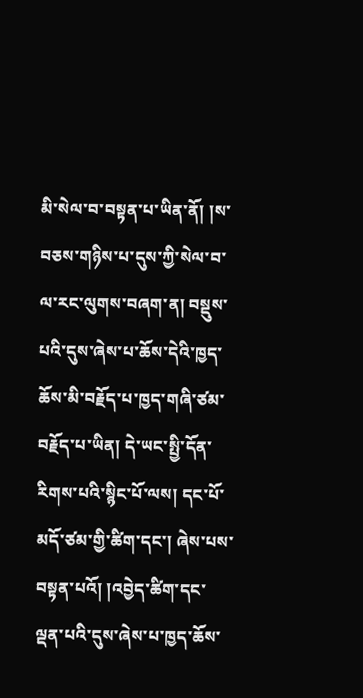མི་སེལ་བ་བསྟན་པ་ཡིན་ནོ། །ས་བཅས་གཉིས་པ་དུས་ཀྱི་སེལ་བ་ལ་རང་ལུགས་བཞག་ན། བསྡུས་པའི་དུས་ཞེས་པ་ཆོས་དེའི་ཁྱད་ཆོས་མི་བརྗོད་པ་ཁྱད་གཞི་ཙམ་བརྗོད་པ་ཡིན། དེ་ཡང་སྤྱི་དོན་རིགས་པའི་སྙིང་པོ་ལས། དང་པོ་མདོ་ཙམ་གྱི་ཚིག་དང་། ཞེས་པས་བསྟན་པའོ། །འབྱེད་ཚིག་དང་ལྡན་པའི་དུས་ཞེས་པ་ཁྱད་ཆོས་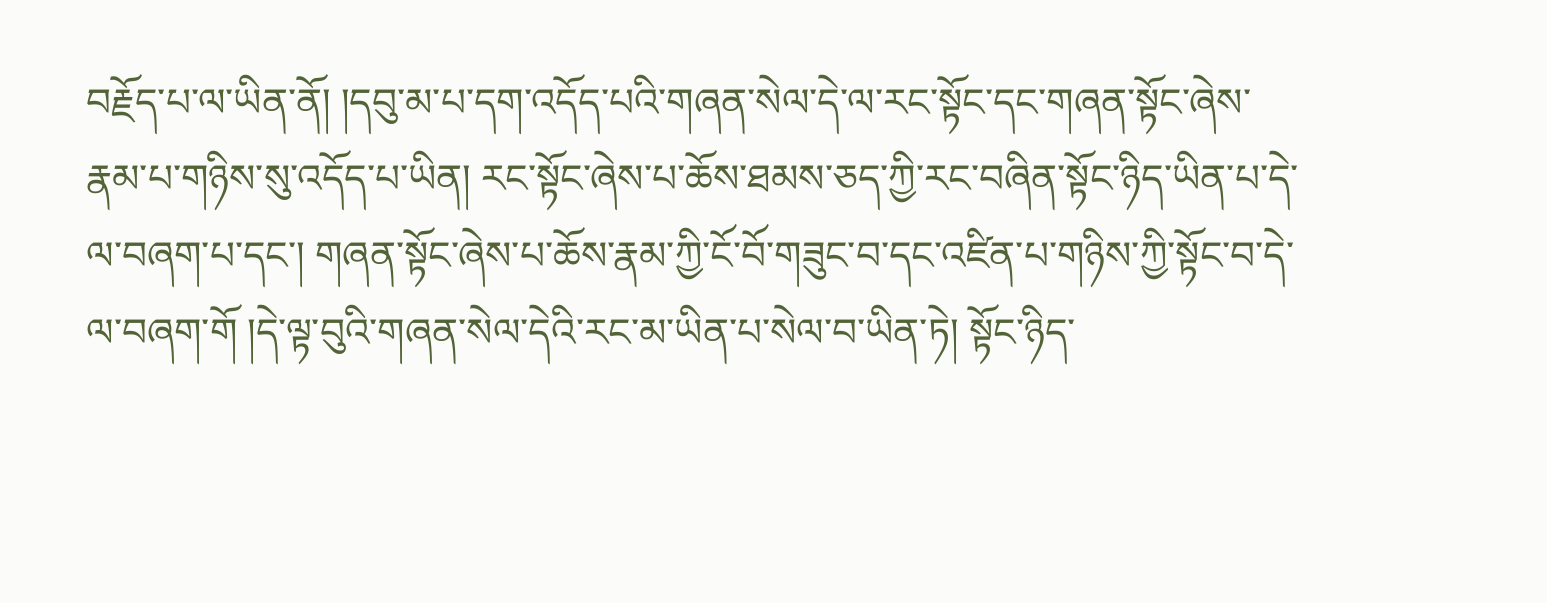བརྗོད་པ་ལ་ཡིན་ནོ། །དབུ་མ་པ་དག་འདོད་པའི་གཞན་སེལ་དེ་ལ་རང་སྟོང་དང་གཞན་སྟོང་ཞེས་རྣམ་པ་གཉིས་སུ་འདོད་པ་ཡིན། རང་སྟོང་ཞེས་པ་ཆོས་ཐམས་ཅད་ཀྱི་རང་བཞིན་སྟོང་ཉིད་ཡིན་པ་དེ་ལ་བཞག་པ་དང་། གཞན་སྟོང་ཞེས་པ་ཆོས་རྣམ་ཀྱི་ངོ་བོ་གཟུང་བ་དང་འཛིན་པ་གཉིས་ཀྱི་སྟོང་བ་དེ་ལ་བཞག་གོ །དེ་ལྟ་བུའི་གཞན་སེལ་དེའི་རང་མ་ཡིན་པ་སེལ་བ་ཡིན་ཏེ། སྟོང་ཉིད་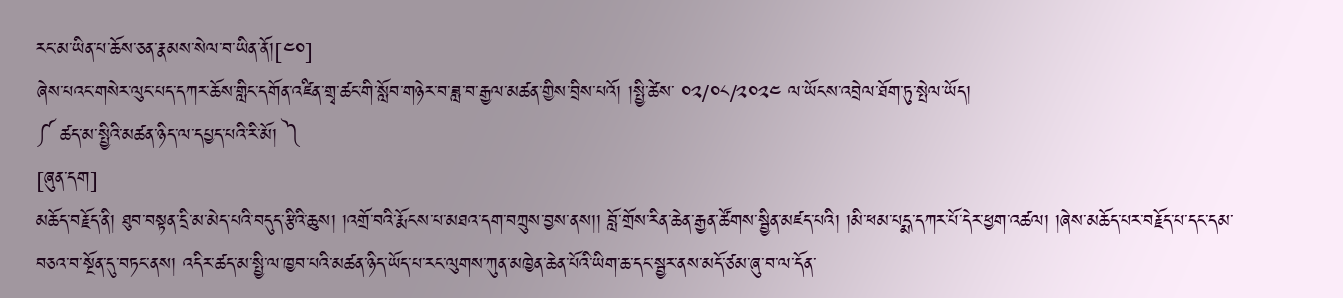རང་མ་ཡིན་པ་ཆོས་ཅན་རྣམས་སེལ་བ་ཡིན་ནོ།[༤༠]
ཞེས་པའང་གསེར་ལུང་པད་དཀར་ཆོས་གླིང་དགོན་འཛིན་གྲྭ་ཚང་གི་སློབ་གཉེར་བ་ཟླ་བ་རྒྱལ་མཚན་གྱིས་བྲིས་པའོ། །སྤྱི་ཚེས་ ༠༢/༠༨/༢༠༢༤ ལ་ཡོངས་འབྲེལ་ཐོག་ཏུ་སྤེལ་ཡོད།
༼ ཚད་མ་སྤྱིའི་མཚན་ཉིད་ལ་དཔྱད་པའི་རི་མོ། ༽
[ཞུན་དག]
མཆོད་བརྗོད་ནི། ཐུབ་བསྟན་དྲི་མ་མེད་པའི་བདུད་རྩིའི་ཆུས། །འགྲོ་བའི་རྨོངས་པ་མཐའ་དག་བཀྲུས་བྱས་ནས།། བློ་གྲོས་རིན་ཆེན་རྒྱན་ཚོགས་སྦྱིན་མཛད་པའི། །མི་ཕམ་པདྨ་དཀར་པོ་དེར་ཕྱག་འཚལ། །ཞེས་མཆོད་པར་བརྗོད་པ་དང་དམ་བཅའ་བ་སྔོན་དུ་བཏང་ནས། འདིར་ཚད་མ་སྤྱི་ལ་ཁྱབ་པའི་མཚན་ཉིད་ཡོད་པ་རང་ལུགས་ཀུན་མཁྱེན་ཆེན་པོའི་ཡིག་ཆ་དང་སྦྱར་ནས་མདོ་ཙམ་ཞུ་བ་ལ་དོན་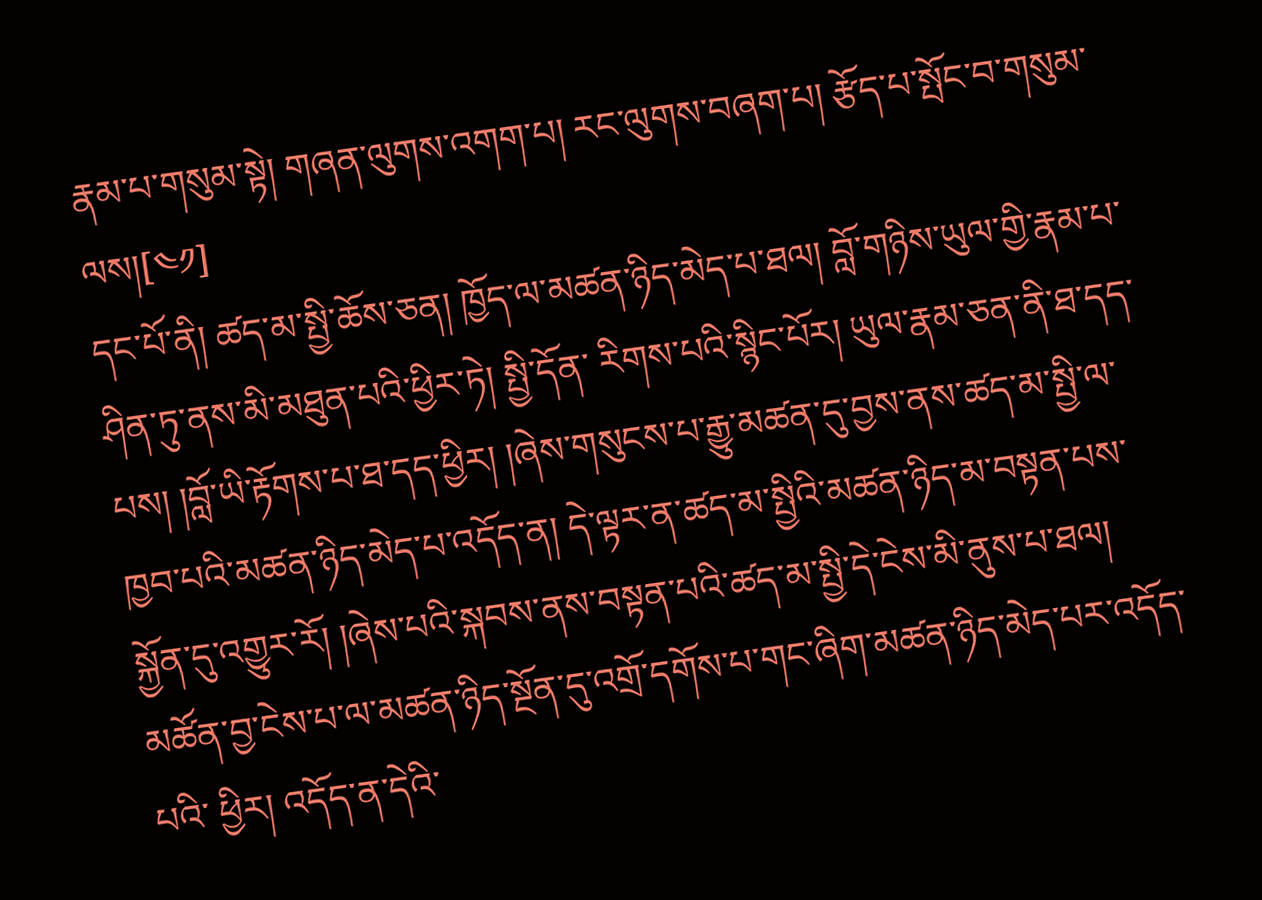རྣམ་པ་གསུམ་སྟེ། གཞན་ལུགས་འགག་པ། རང་ལུགས་བཞག་པ། རྩོད་པ་སྤོང་བ་གསུམ་ལས།[༤༡]
དང་པོ་ནི། ཚད་མ་སྤྱི་ཆོས་ཅན། ཁྱོད་ལ་མཚན་ཉིད་མེད་པ་ཐལ། བློ་གཉིས་ཡུལ་གྱི་རྣམ་པ་ཤིན་ཏུ་ནས་མི་མཐུན་པའི་ཕྱིར་ཏེ། སྤྱི་དོན་ རིགས་པའི་སྙིང་པོར། ཡུལ་རྣམ་ཅན་ནི་ཐ་དད་པས། །བློ་ཡི་རྟོགས་པ་ཐ་དད་ཕྱིར། །ཞེས་གསུངས་པ་རྒྱུ་མཚན་དུ་བྱས་ནས་ཚད་མ་སྤྱི་ལ་ ཁྱབ་པའི་མཚན་ཉིད་མེད་པ་འདོད་ན། དེ་ལྟར་ན་ཚད་མ་སྤྱིའི་མཚན་ཉིད་མ་བསྟན་པས་སྐྱོན་དུ་འགྱུར་རོ། །ཞེས་པའི་སྐབས་ནས་བསྟན་པའི་ཚད་མ་སྤྱི་དེ་ངེས་མི་ནུས་པ་ཐལ། མཚོན་བྱ་ངེས་པ་ལ་མཚན་ཉིད་སྔོན་དུ་འགྲོ་དགོས་པ་གང་ཞིག་མཚན་ཉིད་མེད་པར་འདོད་པའི་ ཕྱིར། འདོད་ན་དེའི་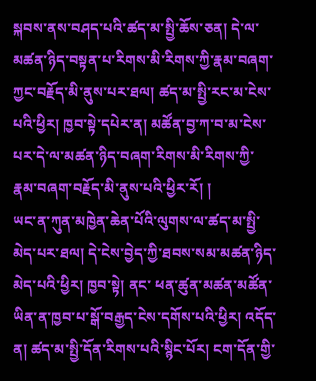སྐབས་ནས་བཤད་པའི་ཚད་མ་སྤྱི་ཆོས་ཅན། དེ་ལ་མཚན་ཉིད་བསྟན་པ་རིགས་མི་རིགས་ཀྱི་རྣམ་བཞག་ཀྱང་བརྗོད་མི་ནུས་པར་ཐལ། ཚད་མ་སྤྱི་རང་མ་ངེས་པའི་ཕྱིར། ཁྱབ་སྟེ་དཔེར་ན། མཚོན་བྱ་ཀ་བ་མ་ངེས་པར་དེ་ལ་མཚན་ཉིད་བཞག་རིགས་མི་རིགས་ཀྱི་རྣམ་བཞག་བརྗོད་མི་ནུས་པའི་ཕྱིར་རོ། །
ཡང་ན་ཀུན་མཁྱེན་ཆེན་པོའི་ལུགས་ལ་ཚད་མ་སྤྱི་མེད་པར་ཐལ། དེ་ངེས་བྱེད་ཀྱི་ཐབས་སམ་མཚན་ཉིད་མེད་པའི་ཕྱིར། ཁྱབ་སྟེ། ནང་ ཕན་ཚུན་མཚན་མཚོན་ཡིན་ན་ཁྱབ་པ་སྒོ་བརྒྱད་ངེས་དགོས་པའི་ཕྱིར། འདོད་ན། ཚད་མ་སྤྱི་དོན་རིགས་པའི་སྙིང་པོར། ངག་དོན་གྱི་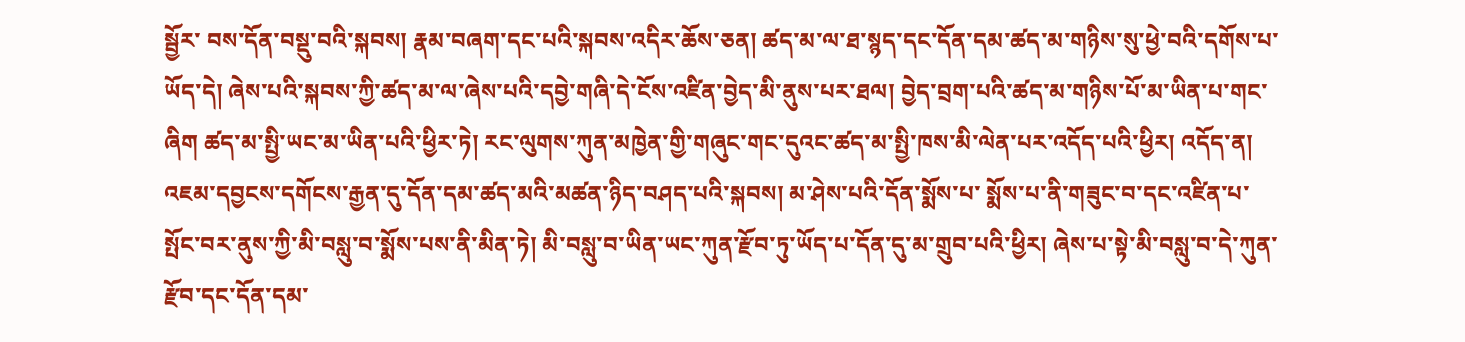སྦྱོར་ བས་དོན་བསྡུ་བའི་སྐབས། རྣམ་བཞག་དང་པའི་སྐབས་འདིར་ཆོས་ཅན། ཚད་མ་ལ་ཐ་སྙད་དང་དོན་དམ་ཚད་མ་གཉིས་སུ་ཕྱེ་བའི་དགོས་པ་ཡོད་དེ། ཞེས་པའི་སྐབས་ཀྱི་ཚད་མ་ལ་ཞེས་པའི་དབྱེ་གཞི་དེ་ངོས་འཛིན་བྱེད་མི་ནུས་པར་ཐལ། བྱེད་བྲག་པའི་ཚད་མ་གཉིས་པོ་མ་ཡིན་པ་གང་ཞིག ཚད་མ་སྤྱི་ཡང་མ་ཡིན་པའི་ཕྱིར་ཏེ། རང་ལུགས་ཀུན་མཁྱེན་གྱི་གཞུང་གང་དུའང་ཚད་མ་སྤྱི་ཁས་མི་ལེན་པར་འདོད་པའི་ཕྱིར། འདོད་ན། འཇམ་དབྱངས་དགོངས་རྒྱན་དུ་དོན་དམ་ཚད་མའི་མཚན་ཉིད་བཤད་པའི་སྐབས། མ་ཤེས་པའི་དོན་སྨོས་པ་ སྨོས་པ་ནི་གཟུང་བ་དང་འཛིན་པ་སྤོང་བར་ནུས་ཀྱི་མི་བསླུ་བ་སྨོས་པས་ནི་མིན་ཏེ། མི་བསླུ་བ་ཡིན་ཡང་ཀུན་རྫོབ་ཏུ་ཡོད་པ་དོན་དུ་མ་གྲུབ་པའི་ཕྱིར། ཞེས་པ་སྟེ་མི་བསླུ་བ་དེ་ཀུན་རྫོབ་དང་དོན་དམ་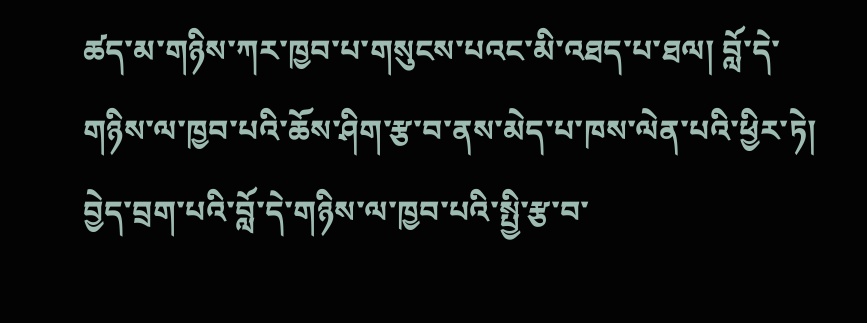ཚད་མ་གཉིས་ཀར་ཁྱབ་པ་གསུངས་པའང་མི་འཐད་པ་ཐལ། བློ་དེ་གཉིས་ལ་ཁྱབ་པའི་ཆོས་ཤིག་རྩ་བ་ནས་མེད་པ་ཁས་ལེན་པའི་ཕྱིར་ཏེ། བྱེད་བྲག་པའི་བློ་དེ་གཉིས་ལ་ཁྱབ་པའི་སྤྱི་རྩ་བ་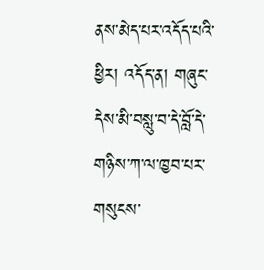ནས་མེད་པར་འདོད་པའི་ཕྱིར། འདོད་ན། གཞུང་དེས་མི་བསླུ་བ་དེ་བློ་དེ་གཉིས་ཀ་ལ་ཁྱབ་པར་གསུངས་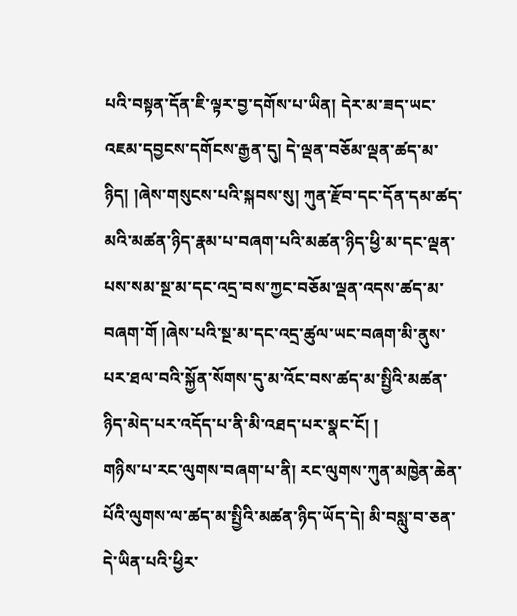པའི་བསྟན་དོན་ཇི་ལྟར་བྱ་དགོས་པ་ཡིན། དེར་མ་ཟད་ཡང་འཇམ་དབྱངས་དགོངས་རྒྱན་དུ། དེ་ལྡན་བཅོམ་ལྡན་ཚད་མ་ཉིད། །ཞེས་གསུངས་པའི་སྐབས་སུ། ཀུན་རྫོབ་དང་དོན་དམ་ཚད་མའི་མཚན་ཉིད་རྣམ་པ་བཞག་པའི་མཚན་ཉིད་ཕྱི་མ་དང་ལྡན་པས་སམ་སྔ་མ་དང་འདྲ་བས་ཀྱང་བཅོམ་ལྡན་འདས་ཚད་མ་བཞག་གོ །ཞེས་པའི་སྔ་མ་དང་འདྲ་ཚུལ་ཡང་བཞག་མི་ནུས་པར་ཐལ་བའི་སྐྱོན་སོགས་དུ་མ་འོང་བས་ཚད་མ་སྤྱིའི་མཚན་ཉིད་མེད་པར་འདོད་པ་ནི་མི་འཐད་པར་སྣང་ངོ། །
གཉིས་པ་རང་ལུགས་བཞག་པ་ནི། རང་ལུགས་ཀུན་མཁྱེན་ཆེན་པོའི་ལུགས་ལ་ཚད་མ་སྤྱིའི་མཚན་ཉིད་ཡོད་དེ། མི་བསླུ་བ་ཅན་དེ་ཡིན་པའི་ཕྱིར་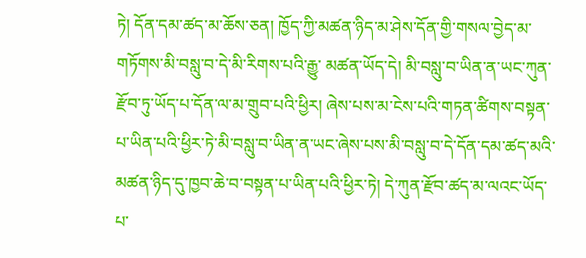ཏེ། དོན་དམ་ཚད་མ་ཆོས་ཅན། ཁྱོད་ཀྱི་མཚན་ཉིད་མ་ཤེས་དོན་གྱི་གསལ་བྱེད་མ་གཏོགས་མི་བསླུ་བ་དེ་མི་རིགས་པའི་རྒྱུ་ མཚན་ཡོད་དེ། མི་བསླུ་བ་ཡིན་ན་ཡང་ཀུན་རྫོབ་ཏུ་ཡོད་པ་དོན་ལ་མ་གྲུབ་པའི་ཕྱིར། ཞེས་པས་མ་ངེས་པའི་གཏན་ཚིགས་བསྟན་པ་ཡིན་པའི་ཕྱིར་ཏེ་མི་བསླུ་བ་ཡིན་ན་ཡང་ཞེས་པས་མི་བསླུ་བ་དེ་དོན་དམ་ཚད་མའི་མཚན་ཉིད་དུ་ཁྱབ་ཆེ་བ་བསྟན་པ་ཡིན་པའི་ཕྱིར་ཏེ། དེ་ཀུན་རྫོབ་ཚད་མ་ལའང་ཡོད་པ་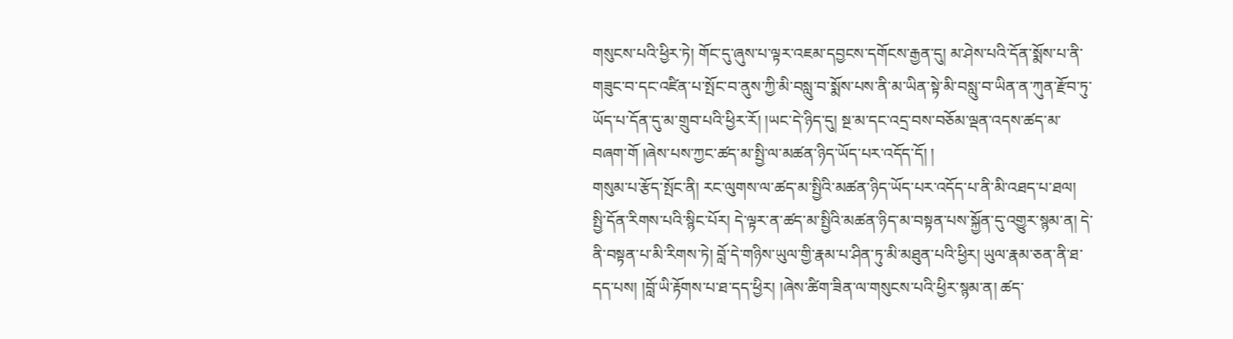གསུངས་པའི་ཕྱིར་ཏེ། གོང་དུ་ཞུས་པ་ལྟར་འཇམ་དབྱངས་དགོངས་རྒྱན་དུ། མ་ཤེས་པའི་དོན་སྨོས་པ་ནི་གཟུང་བ་དང་འཛིན་པ་སྤོང་བ་ནུས་ཀྱི་མི་བསླུ་བ་སྨོས་པས་ནི་མ་ཡིན་སྟེ་མི་བསླུ་བ་ཡིན་ན་ཀུན་རྫོབ་ཏུ་ཡོད་པ་དོན་དུ་མ་གྲུབ་པའི་ཕྱིར་རོ། །ཡང་དེ་ཉིད་དུ། སྔ་མ་དང་འདྲ་བས་བཅོམ་ལྡན་འདས་ཚད་མ་བཞག་གོ །ཞེས་པས་ཀྱང་ཚད་མ་སྤྱི་ལ་མཚན་ཉིད་ཡོད་པར་འདོད་དོ། །
གསུམ་པ་རྩོད་སྤོང་ནི། རང་ལུགས་ལ་ཚད་མ་སྤྱིའི་མཚན་ཉིད་ཡོད་པར་འདོད་པ་ནི་མི་འཐད་པ་ཐལ། སྤྱི་དོན་རིགས་པའི་སྙིང་པོར། དེ་ལྟར་ན་ཚད་མ་སྤྱིའི་མཚན་ཉིད་མ་བསྟན་པས་སྐྱོན་དུ་འགྱུར་སྙམ་ན། དེ་ནི་བསྟན་པ་མི་རིགས་ཏེ། བློ་དེ་གཉིས་ཡུལ་གྱི་རྣམ་པ་ཤིན་ཏུ་མི་མཐུན་པའི་ཕྱིར། ཡུལ་རྣམ་ཅན་ནི་ཐ་དད་པས། །བློ་ཡི་རྟོགས་པ་ཐ་དད་ཕྱིར། །ཞེས་ཚིག་ཟིན་ལ་གསུངས་པའི་ཕྱིར་སྙམ་ན། ཚད་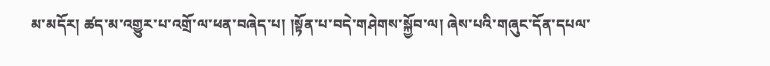མ་མདོར། ཚད་མ་འགྱུར་པ་འགྲོ་ལ་ཕན་བཞེད་པ། །སྟོན་པ་བདེ་གཤེགས་སྐྱོབ་ལ། ཞེས་པའི་གཞུང་དོན་དཔལ་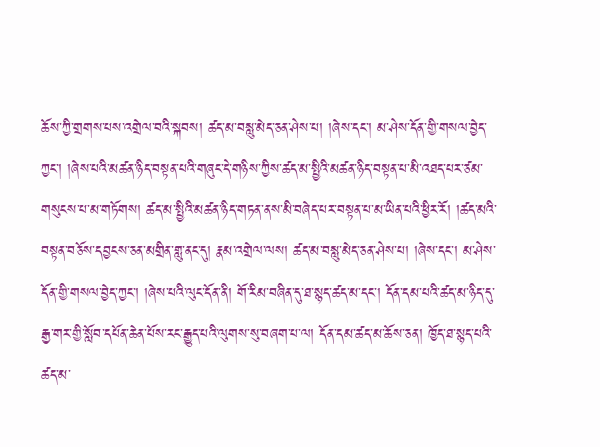ཆོས་ཀྱི་གྲགས་པས་འགྲེལ་བའི་སྐབས། ཚད་མ་བསླུ་མེད་ཅན་ཤེས་པ། །ཞེས་དང་། མ་ཤེས་དོན་གྱི་གསལ་བྱེད་ཀྱང་། །ཞེས་པའི་མཚན་ཉིད་བསྟན་པའི་གཞུང་དེ་གཉིས་ཀྱིས་ཚད་མ་སྤྱིའི་མཚན་ཉིད་བསྟན་པ་མི་འཐད་པར་ཙམ་གསུངས་པ་མ་གཏོགས། ཚད་མ་སྤྱིའི་མཚན་ཉིད་གཏན་ནས་མི་བཞེད་པར་བསྟན་པ་མ་ཡིན་པའི་ཕྱིར་རོ། །ཚད་མའི་བསྟན་བཅོས་དབྱངས་ཅན་མགྲིན་གླུ་ནང་དུ། རྣམ་འགྲེལ་ལས། ཚད་མ་བསླུ་མེད་ཅན་ཤེས་པ། །ཞེས་དང་། མ་ཤེས་དོན་གྱི་གསལ་བྱེད་ཀྱང་། །ཞེས་པའི་ལུང་དོན་ནི། གོ་རིམ་བཞིན་དུ་ཐ་སྙད་ཚད་མ་དང་། དོན་དམ་པའི་ཚད་མ་ཉིད་དུ་རྒྱ་གར་གྱི་སློབ་དཔོན་ཆེན་པོས་རང་རྒྱུད་པའི་ལུགས་སུ་བཞག་པ་ལ། དོན་དམ་ཚད་མ་ཆོས་ཅན། ཁྱོད་ཐ་སྙད་པའི་ཚད་མ་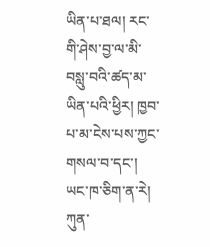ཡིན་པ་ཐལ། རང་གི་ཤེས་བྱ་ལ་མི་བསླུ་བའི་ཚད་མ་ཡིན་པའི་ཕྱིར། ཁྱབ་པ་མ་ངེས་པས་ཀྱང་གསལ་བ་དང་། ཡང་ཁ་ཅིག་ན་རེ། ཀུན་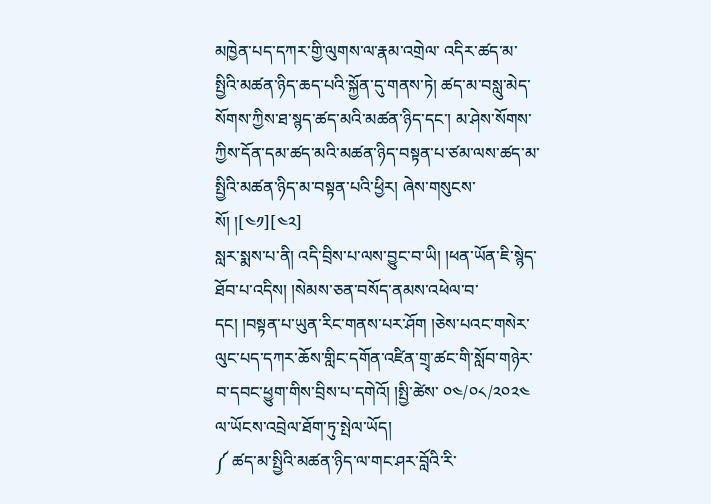མཁྱེན་པད་དཀར་གྱི་ལུགས་ལ་རྣམ་འགྲེལ་ འདིར་ཚད་མ་སྤྱིའི་མཚན་ཉིད་ཆད་པའི་སྐྱོན་དུ་གནས་ཏེ། ཚད་མ་བསླུ་མེད་སོགས་ཀྱིས་ཐ་སྙད་ཚད་མའི་མཚན་ཉིད་དང་། མ་ཤེས་སོགས་ཀྱིས་དོན་དམ་ཚད་མའི་མཚན་ཉིད་བསྟན་པ་ཙམ་ལས་ཚད་མ་སྤྱིའི་མཚན་ཉིད་མ་བསྟན་པའི་ཕྱིར། ཞེས་གསུངས་སོ། །[༤༡][༤༢]
སླར་སྨས་པ་ནི། འདི་བྲིས་པ་ལས་བྱུང་བ་ཡི། །ཕན་ཡོན་ཇི་སྙེད་ཐོབ་པ་འདིས། །སེམས་ཅན་བསོད་ནམས་འཕེལ་བ་དང། །བསྟན་པ་ཡུན་རིང་གནས་པར་ཤོག །ཅེས་པའང་གསེར་ལུང་པད་དཀར་ཆོས་གླིང་དགོན་འཛིན་གྲྭ་ཚང་གི་སློབ་གཉེར་བ་དབང་ཕྱུག་གིས་བྲིས་པ་དགེའོ། །སྤྱི་ཚེས་ ༠༤/༠༨/༢༠༢༤ ལ་ཡོངས་འབྲེལ་ཐོག་ཏུ་སྤེལ་ཡོད།
༼ ཚད་མ་སྤྱིའི་མཚན་ཉིད་ལ་གང་ཤར་བློའི་རི་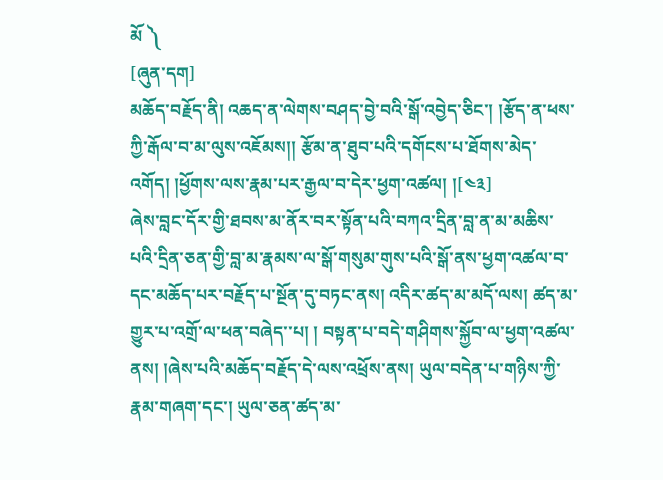མོ ༽
[ཞུན་དག]
མཆོད་བརྗོད་ནི། འཆད་ན་ལེགས་བཤད་བྱེ་བའི་སྒོ་འབྱེད་ཅིང་། །རྩོད་ན་ཕས་ཀྱི་རྒོལ་བ་མ་ལུས་འཇོམས།། རྩོམ་ན་ཐུབ་པའི་དགོངས་པ་ཐོགས་མེད་འགོད། །ཕྱོགས་ལས་རྣམ་པར་རྒྱལ་བ་དེར་ཕྱག་འཚལ། །[༤༣]
ཞེས་བླང་དོར་གྱི་ཐབས་མ་ནོར་བར་སྟོན་པའི་བཀའ་དྲིན་བླ་ན་མ་མཆིས་པའི་དྲིན་ཅན་གྱི་བླ་མ་རྣམས་ལ་སྒོ་གསུམ་གུས་པའི་སྒོ་ནས་ཕྱག་འཚལ་བ་དང་མཆོད་པར་བརྗོད་པ་སྔོན་དུ་བཏང་ནས། འདིར་ཚད་མ་མདོ་ལས། ཚད་མ་གྱུར་པ་འགྲོ་ལ་ཕན་བཞེད་་པ། ། བསྟན་པ་བདེ་གཤིགས་སྐྱོབ་ལ་ཕྱག་འཚལ་ནས། །ཞེས་པའི་མཆོད་བརྗོད་དེ་ལས་འཕྲོས་ནས། ཡུལ་བདེན་པ་གཉིས་ཀྱི་རྣམ་གཞག་དང་། ཡུལ་ཅན་ཚད་མ་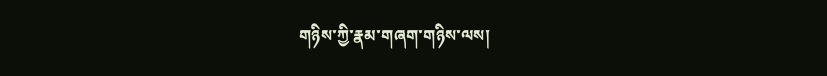གཉིས་ཀྱི་རྣམ་གཞག་གཉིས་ལས།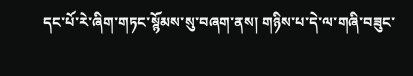དང་པོ་རེ་ཞིག་གཏང་སྙོམས་སུ་བཞག་ནས། གཉིས་པ་དེ་ལ་གཞི་བཟུང་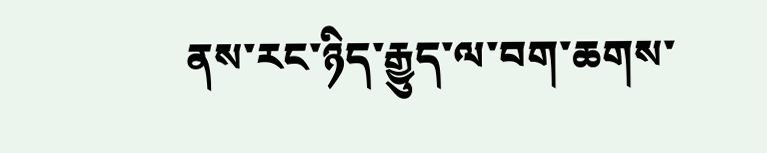ནས་རང་ཉིད་རྒྱུད་ལ་བག་ཆགས་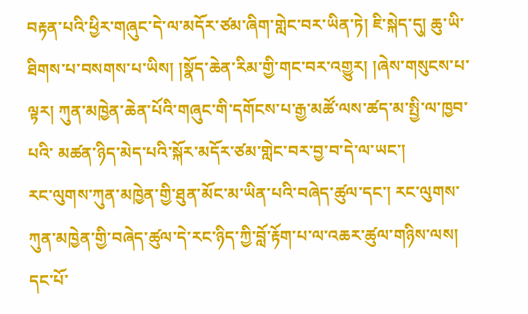བརྟན་པའི་ཕྱིར་གཞུང་དེ་ལ་མདོར་ཙམ་ཞིག་གླེང་བར་ཡིན་ཏེ། ཇི་སྐེད་དུ། ཆུ་ཡི་ཐིགས་པ་བསགས་པ་ཡིས། །སྣོད་ཆེན་རིམ་གྱི་གང་བར་འགྱུར། །ཞེས་གསུངས་པ་ལྟར། ཀུན་མཁྱེན་ཆེན་པོའི་གཞུང་གི་དགོངས་པ་རྒྱ་མཚོ་ལས་ཚད་མ་སྤྱི་ལ་ཁྱབ་པའི་ མཚན་ཉིད་མེད་པའི་སྐོར་མདོར་ཙམ་གླེང་བར་བྱ་བ་དེ་ལ་ཡང་།
རང་ལུགས་ཀུན་མཁྱེན་གྱི་ཐུན་མོང་མ་ཡིན་པའི་བཞེད་ཚུལ་དང་། རང་ལུགས་ཀུན་མཁྱེན་གྱི་བཞེད་ཚུལ་དེ་རང་ཉིད་ཀྱི་བློ་རྟོག་པ་ལ་འཆར་ཚུལ་གཉིས་ལས། དང་པོ་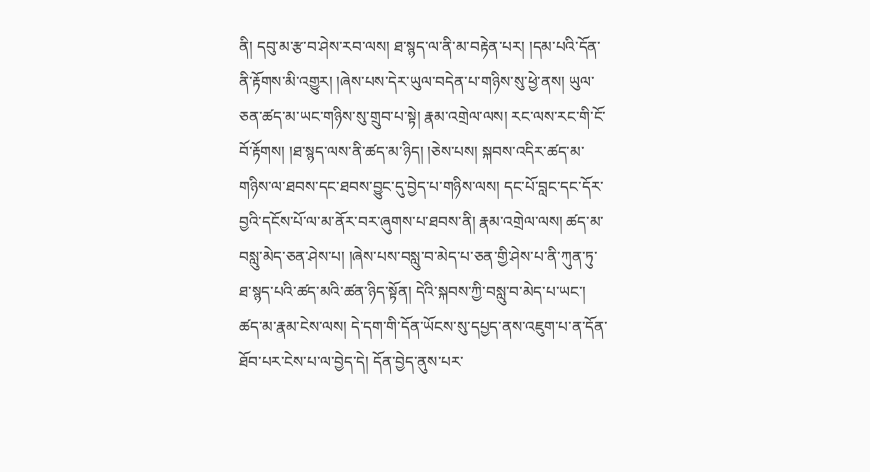ནི། དབུ་མ་རྩ་བ་ཤེས་རབ་ལས། ཐ་སྙད་ལ་ནི་མ་བརྟེན་པར། །དམ་པའི་དོན་ནི་རྟོགས་མི་འགྱུར། །ཞེས་པས་དེར་ཡུལ་བདེན་པ་གཉིས་སུ་ཕྱེ་ནས། ཡུལ་ཅན་ཚད་མ་ཡང་གཉིས་སུ་གྲུབ་པ་སྟེ། རྣམ་འགྲེལ་ལས། རང་ལས་རང་གི་ངོ་བོ་རྟོགས། །ཐ་སྙད་ལས་ནི་ཚད་མ་ཉིད། །ཅེས་པས། སྐབས་འདིར་ཚད་མ་གཉིས་ལ་ཐབས་དང་ཐབས་བྱུང་དུ་བྱེད་པ་གཉིས་ལས། དང་པོ་བླང་དང་དོར་བྱའི་དངོས་པོ་ལ་མ་ནོར་བར་ཞུགས་པ་ཐབས་ནི། རྣམ་འགྲེལ་ལས། ཚད་མ་བསླུ་མེད་ཅན་ཤེས་པ། །ཞེས་པས་བསླུ་བ་མེད་པ་ཅན་གྱི་ཤེས་པ་ནི་ཀུན་ཏུ་ཐ་སྙད་པའི་ཚད་མའི་ཚན་ཉིད་སྟོན། དེའི་སྐབས་ཀྱི་བསླུ་བ་མེད་པ་ཡང་། ཚད་མ་རྣམ་ངེས་ལས། དེ་དག་གི་དོན་ཡོངས་སུ་དཔྱད་ནས་འཇུག་པ་ན་དོན་ཐོབ་པར་ངེས་པ་ལ་བྱེད་དེ། དོན་བྱེད་ནུས་པར་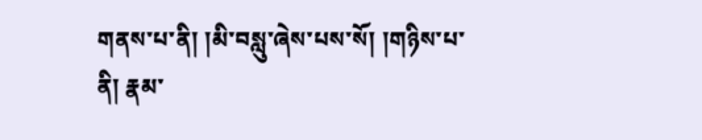གནས་པ་ནི། །མི་བསླུ་ཞེས་པས་སོ། །གཉིས་པ་ནི། རྣམ་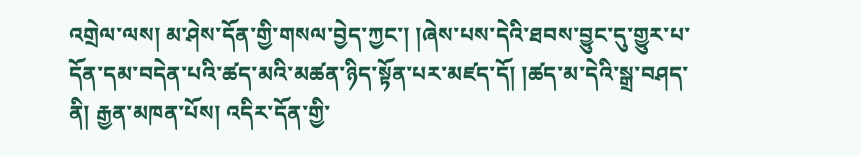འགྲེལ་ལས། མ་ཤེས་དོན་གྱི་གསལ་བྱེད་ཀྱང་། །ཞེས་པས་དེའི་ཐབས་བྱུང་དུ་གྱུར་པ་དོན་དམ་བདེན་པའི་ཚད་མའི་མཚན་ཉིད་སྟོན་པར་མཛད་དོ། །ཚད་མ་དེའི་སྒྲ་བཤད་ནི། རྒྱན་མཁན་པོས། འདིར་དོན་གྱི་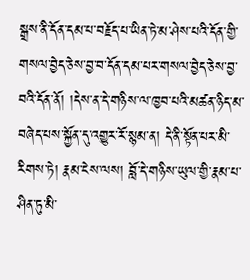སྒྲས་ནི་དོན་དམ་པ་བརྗོད་པ་ཡིན་ཏེ་མ་ཤེས་པའི་དོན་གྱི་གསལ་བྱེད་ཅེས་བྱ་བ་དོན་དམ་པར་གསལ་བྱེད་ཅེས་བྱ་བའི་དོན་ནོ། །དེས་ན་དེ་གཉིས་ལ་ཁྱབ་པའི་མཚན་ཉིད་མ་བཞེད་པས་སྐྱོན་དུ་འགྱུར་རོ་སྙམ་ན། དེ་ནི་སྟོན་པར་མི་རིགས་ཏེ། རྣམ་ངེས་ལས། བློ་དེ་གཉིས་ཡུལ་གྱི་རྣམ་པ་ཤིན་ཏུ་མི་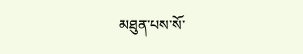མཐུན་པས་སོ་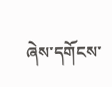ཞེས་དགོངས་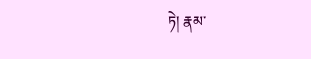ཏེ། རྣམ་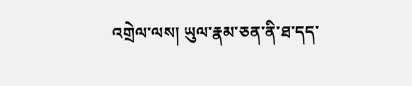འགྲེལ་ལས། ཡུལ་རྣམ་ཅན་ནི་ཐ་དད་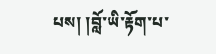པས། །བློ་ཡི་རྟོག་པ་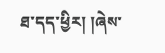ཐ་དད་ཕྱིར། །ཞེས་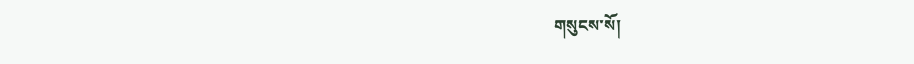གསུངས་སོ།